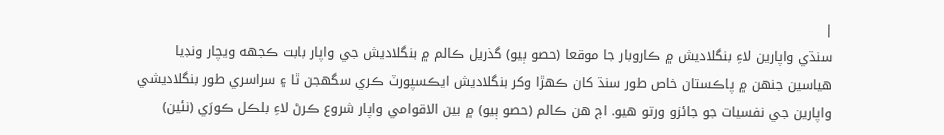|
سنڌي واپارين لاءِ بنگلاديش ۾ ڪاروبار جا موقعا (حصو ٻيو) گذريل ڪالم ۾ بنگلاديش جي واپار بابت ڪجھه ويچار ونڊيا هياسين جنهن ۾ پاڪستان خاص طور سنڌ کان ڪهڙا وکر بنگلاديش ايڪسپورٽ ڪري سگھجن ٿا ۽ سراسري طور بنگلاديشي واپارين جي نفسيات جو جائزو ورتو هيو. اڄ هن ڪالم (حصو ٻيو) ۾ بين الاقوامي واپار شروع ڪرڻ لاءِ بلڪل ڪورَي (نئين)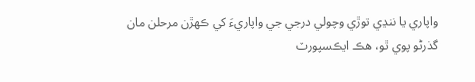واپاري يا ننڍي توڙي وچولي درجي جي واپاريءَ کي ڪهڙن مرحلن مان گذرڻو پوي ٿو، هڪ ايڪسپورٽ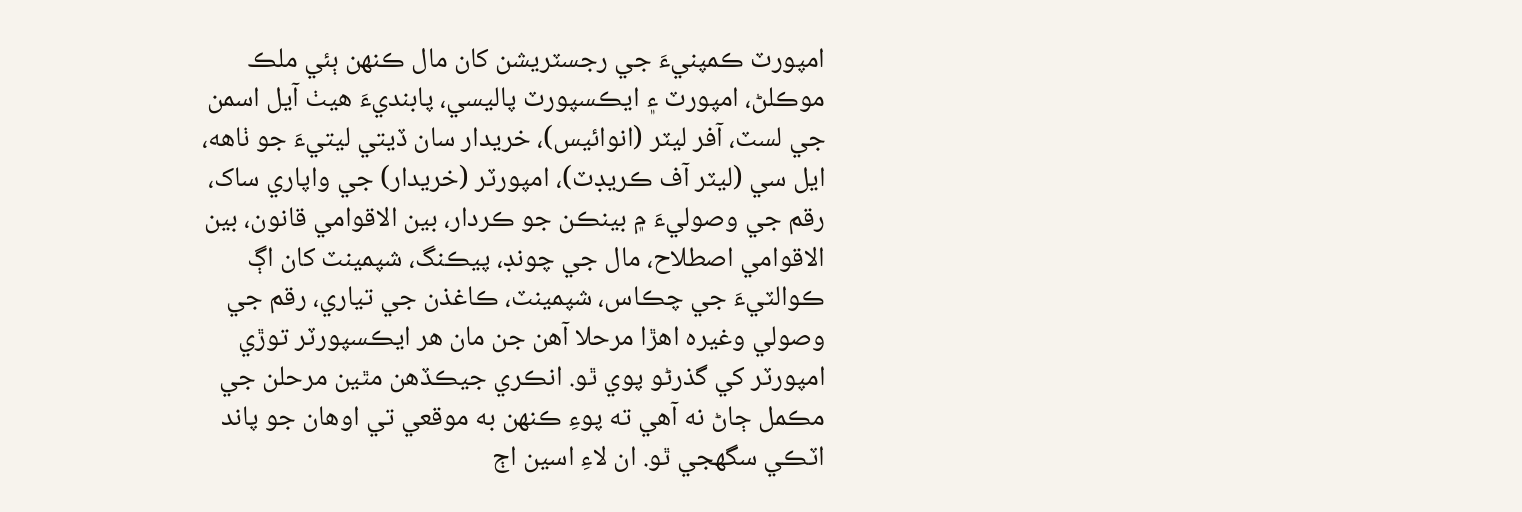امپورٽ ڪمپنيءَ جي رجسٽريشن کان مال ڪنهن ٻئي ملڪ موڪلڻ، امپورٽ ۽ ايڪسپورٽ پاليسي، پابنديءَ هيٺ آيل اسمن جي لسٽ، آفر ليٽر (انوائيس)، خريدار سان ڏيتي ليتيءَ جو ٺاهه، ايل سي (ليٽر آف ڪريڊٽ)، امپورٽر (خريدار) جي واپاري ساک، رقم جي وصوليءَ ۾ بينڪن جو ڪردار، بين الاقوامي قانون، بين الاقوامي اصطلاح، مال جي چونڊ، پيڪنگ، شپمينٽ کان اڳ ڪوالٽيءَ جي چڪاس، شپمينٽ، ڪاغذن جي تياري، رقم جي وصولي وغيره اهڙا مرحلا آهن جن مان هر ايڪسپورٽر توڙي امپورٽر کي گذرڻو پوي ٿو. انڪري جيڪڏهن مٿين مرحلن جي مڪمل ڄاڻ نه آهي ته پوءِ ڪنهن به موقعي تي اوهان جو پاند اٽڪي سگھجي ٿو. ان لاءِ اسين اڄ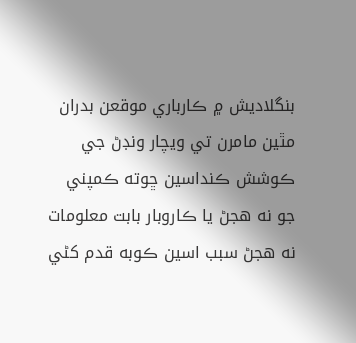بنگلاديش ۾ ڪارباري موقعن بدران مٿين مامرن تي ويچار ونڊڻ جي ڪوشش ڪنداسين ڇوته ڪمپني جو نه هجڻ يا ڪاروبار بابت معلومات نه هجڻ سبب اسين ڪوبه قدم کڻي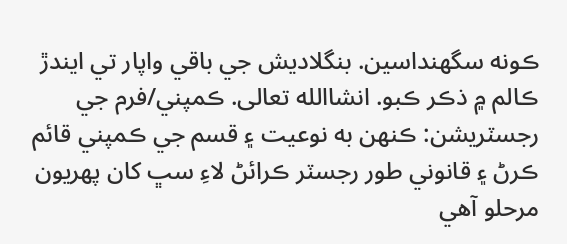ڪونه سگھنداسين. بنگلاديش جي باقي واپار تي ايندڙ ڪالم ۾ ذڪر ڪبو. انشاالله تعالى. ڪمپني/فرم جي رجسٽريشن: ڪنهن به نوعيت ۽ قسم جي ڪمپني قائم ڪرڻ ۽ قانوني طور رجسٽر ڪرائڻ لاءِ سڀ کان پهريون مرحلو آهي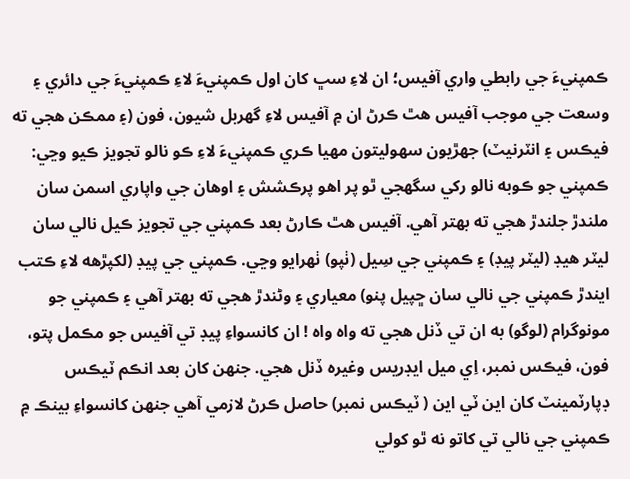ڪمپنيءَ جي رابطي واري آفيس؛ ان لاءِ سڀ کان اول ڪمپنيءَ لاءِ ڪمپنيءَ جي دائري ۽ وسعت جي موجب آفيس هٿ ڪرڻ ان ۾ آفيس لاءِ گھربل شيون، فون (۽ ممڪن هجي ته فيڪس ۽ انٽرنيٽ) جهڙيون سهوليتون مهيا ڪري ڪمپنيءَ لاءِ ڪو نالو تجويز ڪيو وڃي: ڪمپني جو ڪوبه نالو رکي سگھجي ٿو پر اهو پرڪشش ۽ اوهان جي واپاري اسمن سان ملندڙ جلندڙ هجي ته بهتر آهي. آفيس هٿ ڪارڻ بعد ڪمپني جي تجويز ڪيل نالي سان ليٽر هيڊ (ليٽر پيڊ) ۽ ڪمپني جي سِيل (ٺپو) ٺهرايو وڃي. ڪمپني جي پيڊ (لکپڙهه لاءِ ڪتب ايندڙ ڪمپني جي نالي سان ڇپيل پنو) معياري ۽ وڻندڙ هجي ته بهتر آهي ۽ ڪمپني جو مونوگرام (لوگو) به ان تي ڏنل هجي ته واه واه ! ان کانسواءِ پيڊ تي آفيس جو مڪمل پتو، فون، فيڪس نمبر، اِي ميل ايڊريس وغيره ڏنل هجي. جنهن کان بعد انڪم ٽيڪس ڊپارٽمينٽ کان اين ٽي اين ( ٽيڪس نمبر) حاصل ڪرڻ لازمي آهي جنهن کانسواءِ بينڪ ۾ ڪمپني جي نالي تي کاتو نه ٿو کولي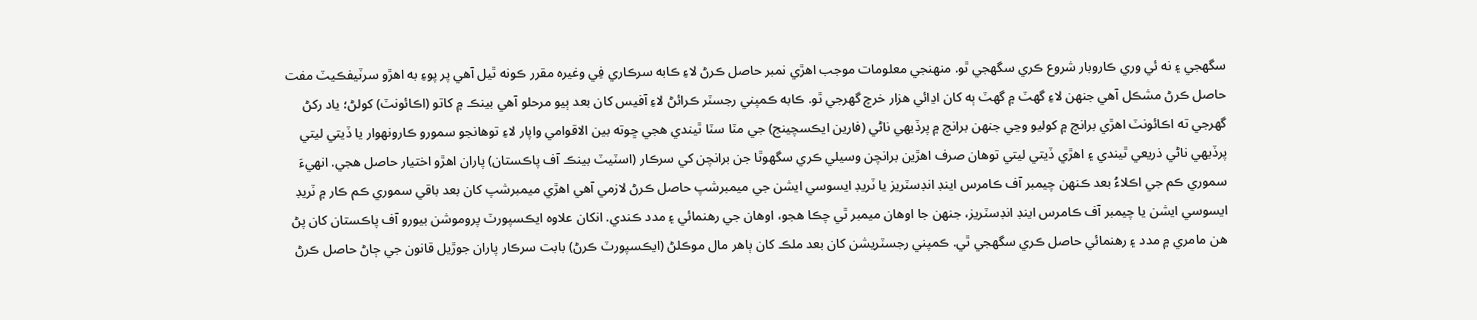سگھجي ۽ نه ئي وري ڪاروبار شروع ڪري سگھجي ٿو. منهنجي معلومات موجب اهڙي نمبر حاصل ڪرڻ لاءِ ڪابه سرڪاري فِي وغيره مقرر ڪونه ٿيل آهي پر پوءِ به اهڙو سرٽيفڪيٽ مفت حاصل ڪرڻ مشڪل آهي جنهن لاءِ گھٽ ۾ گھٽ ٻه کان اڍائي هزار خرچ گھرجي ٿو. ڪابه ڪمپني رجسٽر ڪرائڻ لاءِ آفيس کان بعد ٻيو مرحلو آهي بينڪ ۾ کاتو (اڪائونٽ) کولڻ؛ ياد رکڻ گھرجي ته اڪائونٽ اهڙي برانچ ۾ کوليو وڃي جنهن برانچ ۾ پرڏيهي ناڻي (فارين ايڪسچينج) جي مٽا سٽا ٿيندي هجي ڇوته بين الاقوامي واپار لاءِ توهانجو سمورو ڪارونهوار يا ڏيتي ليتي پرڏيهي ناڻي ذريعي ٿيندي ۽ اهڙي ڏيتي ليتي توهان صرف اهڙين برانچن وسيلي ڪري سگھوٿا جن برانچن کي سرڪار (اسٽيٽ بينڪ آف پاڪستان) پاران اهڙو اختيار حاصل هجي. انهيءَ سموري ڪم جي اڪلاءُ بعد ڪنهن چيمبر آف ڪامرس اينڊ انڊسٽريز يا ٽريڊ ايسوسي ايشن جي ميمبرشپ حاصل ڪرڻ لازمي آهي اهڙي ميمبرشپ کان بعد باقي سموري ڪم ڪار ۾ ٽريڊ ايسوسي ايشن يا چيمبر آف ڪامرس اينڊ انڊسٽريز، جنهن جا اوهان ميمبر ٿي چڪا هجو، اوهان جي رهنمائي ۽ مدد ڪندي. انکان علاوه ايڪسپورٽ پروموشن بيورو آف پاڪستان کان پڻ هن مامري ۾ مدد ۽ رهنمائي حاصل ڪري سگھجي ٿي. ڪمپني رجسٽريشن کان بعد ملڪ کان ٻاهر مال موڪلڻ (ايڪسپورٽ ڪرڻ) بابت سرڪار پاران جوڙيل قانون جي ڄاڻ حاصل ڪرڻ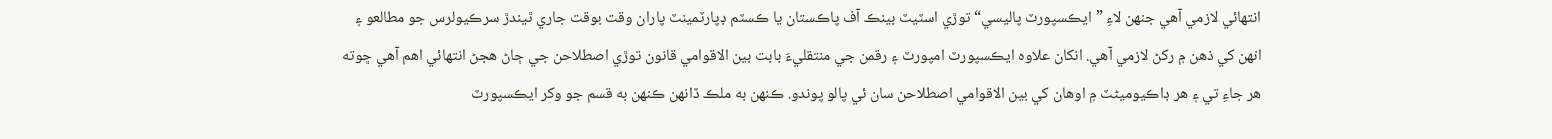انتهائي لازمي آهي جنهن لاءِ ”ايڪسپورٽ پاليسي“ توڙي اسٽيٽ بينڪ آف پاڪستان يا ڪسٽم ڊپارٽمينٽ پاران وقت بوقت جاري ٿيندڙ سرڪيولرس جو مطالعو ۽ انهن کي ذهن ۾ رکڻ لازمي آهي. انکان علاوه ايڪسپورٽ امپورٽ ۽ رقمن جي منتقليءَ بابت بين الاقوامي قانون توڙي اصطلاحن جي ڄاڻ هجڻ انتهائي اهم آهي ڇوته هر جاءِ تي ۽ هر ڊاڪيوميڻٽ ۾ اوهان کي بين الاقوامي اصطلاحن سان ئي پالو پوندو. ڪنهن به ملڪ ڏانهن ڪنهن به قسم جو وکر ايڪسپورٽ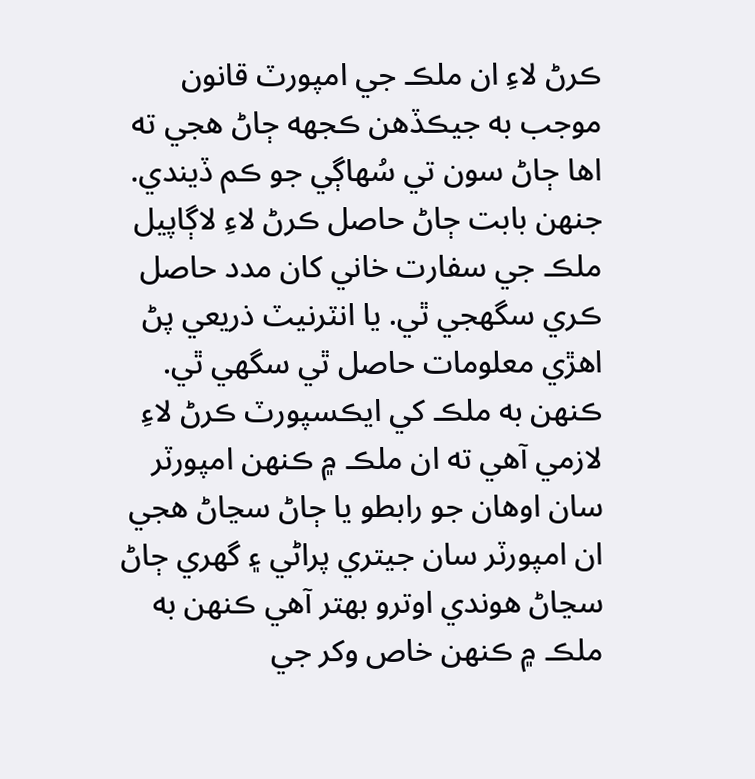ڪرڻ لاءِ ان ملڪ جي امپورٽ قانون موجب به جيڪڏهن ڪجهه ڄاڻ هجي ته اها ڄاڻ سون تي سُهاڳي جو ڪم ڏيندي. جنهن بابت ڄاڻ حاصل ڪرڻ لاءِ لاڳاپيل ملڪ جي سفارت خاني کان مدد حاصل ڪري سگھجي ٿي. يا انٽرنيٽ ذريعي پڻ اهڙي معلومات حاصل ٿي سگھي ٿي. ڪنهن به ملڪ کي ايڪسپورٽ ڪرڻ لاءِ لازمي آهي ته ان ملڪ ۾ ڪنهن امپورٽر سان اوهان جو رابطو يا ڄاڻ سڃاڻ هجي ان امپورٽر سان جيتري پراڻي ۽ گهري ڄاڻ سڃاڻ هوندي اوترو بهتر آهي ڪنهن به ملڪ ۾ ڪنهن خاص وکر جي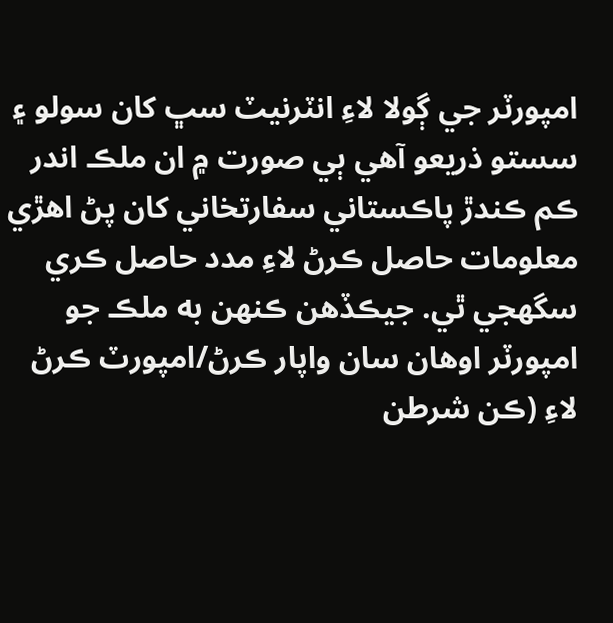امپورٽر جي ڳولا لاءِ انٽرنيٽ سڀ کان سولو ۽ سستو ذريعو آهي ٻي صورت ۾ ان ملڪ اندر ڪم ڪندڙ پاڪستاني سفارتخاني کان پڻ اهڙي معلومات حاصل ڪرڻ لاءِ مدد حاصل ڪري سگھجي ٿي. جيڪڏهن ڪنهن به ملڪ جو امپورٽر اوهان سان واپار ڪرڻ/امپورٽ ڪرڻ لاءِ (ڪن شرطن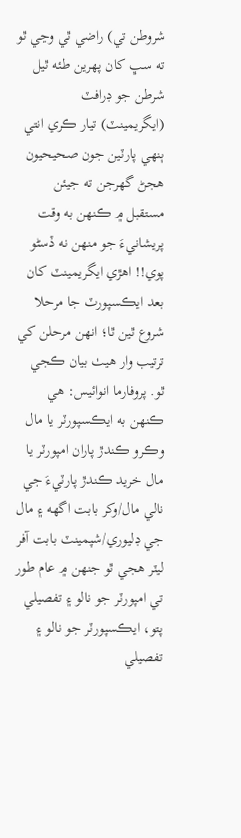شروطن تي) راضي ٿي وڃي ٿو ته سڀ کان پهرين طئه ٿيل شرطن جو ڊرافٽ (ايگريمينٽ) تيار ڪري انتي ٻنهي پارٽين جون صحيحيون هجڻ گھرجن ته جيئن مستقبل ۾ ڪنهن به وقت پريشانيءَ جو منهن نه ڏسڻو پوي!! اهڙي ايگريمينٽ کان بعد ايڪسپورٽ جا مرحلا شروع ٿين ٿا؛ انهن مرحلن کي ترتيب وار هيٺ بيان ڪجي ٿو. پروفارما انوائيس: هي ڪنهن به ايڪسپورٽر يا مال وڪرو ڪندڙ پاران امپورٽر يا مال خريد ڪندڙ پارٽيءَ جي نالي مال/وکر بابت اگهه ۽ مال جي ڊليوري/شپمينٽ بابت آفر ليٽر هجي ٿو جنهن ۾ عام طور تي امپورٽر جو نالو ۽ تفصيلي پتو، ايڪسپورٽر جو نالو ۽ تفصيلي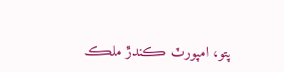پتو، امپورٽ ڪندڙ ملڪ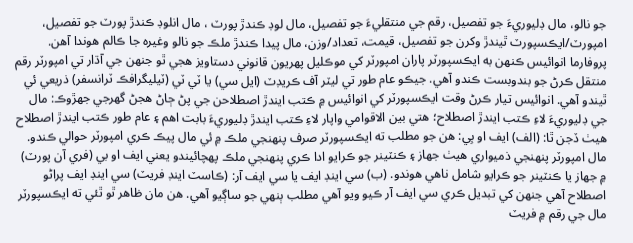جو نالو، مال ڊليوريءَ جو تفصيل، رقم جي منتقليءَ جو تفصيل، مال لوڊ ڪندڙ پورٽ ، مال انلوڊ ڪندڙ پورٽ جو تفصيل، امپورٽ/ايڪسپورٽ ٿيندڙ وکرن جو تفصيل، قيمت، تعداد/وزن، مال پيدا ڪندڙ ملڪ جو نالو وغيره جا ڪالم هوندا آهن. پروفارما انوائيس ڪنهن به ايڪسپورٽر پاران امپورٽر کي موڪليل پهريون قانوني دستاويز هجي ٿو جنهن جي آڌار تي امپورٽر رقم منتقل ڪرڻ جو بندوبست ڪندو آهي. جيڪو عام طور تي ليٽر آف ڪريڊٽ (ايل سي) يا ٽي ٽي (ٽيليگرافڪ ٽرانسفر) ذريعي ئي ٿيندو آهي. انوائيس تيار ڪرڻ وقت ايڪسپورٽر کي انوائيس ۾ ڪتب ايندڙ اصطلاحن جي پڻ ڄاڻ هجڻ گھرجي جهڙوڪ: مال جي ڊليوريءَ لاءِ ڪتب ايندڙ اصطلاح؛ هتي بين الاقوامي واپار لاءِ ڪتب ايندڙ ڊليوريءَ بابت اهم ۽ عام طور ڪتب ايندڙ اصطلاح هيٺ ڏجن ٿا: (الف) ايف او بِي: هن جو مطلب ته ايڪسپورٽر صرف پنهنجي ملڪ ۾ ئي مال پيڪ ڪري امپورٽر حوالي ڪندو. مال امپورٽر پنهنجي ذميواري هيٺ جهاز ۽ ڪنٽينر جو ڪرايو ادا ڪري پنهنجي ملڪ پهچائيندو يعني ايف او بي (فري آن پورٽ) ۾ جهاز يا ڪنٽينر جو ڪرايو شامل ناهي هوندو. (ب) سي اينڊ ايف يا سي ايف آر: (ڪاسٽ اينڊ فريٽ) سي اينڊ ايف پراڻو اصطلاح آهي جنهن کي تبديل ڪري سي ايف آر ڪيو ويو آهي مطلب ٻنهي جو ساڳيو آهي. هن مان ظاهر ٿو ٿئي ته ايڪسپورٽر مال جي رقم ۾ فريٽ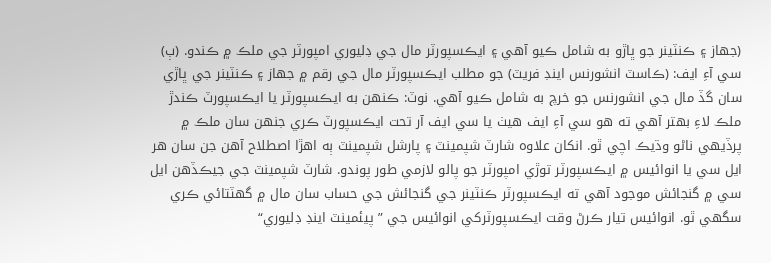(جهاز ۽ ڪنٽينر جو ڀاڙو به شامل ڪيو آهي ۽ ايڪسپورٽر مال جي ڊليوري امپورٽر جي ملڪ ۾ ڪندو. (ٻ) سي آءِ ايف: (ڪاسٽ انشورنس اينڊ فريٽ) جو مطلب ايڪسپورٽر مال جي رقم ۾ جهاز ۽ ڪنٽينر جي ڀاڙي سان گڏ مال جي انشورنس جو خرچ به شامل ڪيو آهي. نوٽ: ڪنهن به ايڪسپورٽر يا ايڪسپورٽ ڪندڙ ملڪ لاءِ بهتر آهي ته هو سي آءِ ايف هيٺ يا سي ايف آر تحت ايڪسپورٽ ڪري جنهن سان ملڪ ۾ پرڏيهي ناڻو وڌيڪ اچي ٿو. انکان علاوه شارٽ شپمينٽ ۽ پارشل شپمينٽ ٻه اهڙا اصطلاح آهن جن سان هر ايل سي يا انوائيس ۾ ايڪسپورٽر توڙي امپورٽر جو پالو لازمي طور پوندو. شارٽ شپمينٽ جي جيڪڏهن ايل سي ۾ گنجائش موجود آهي ته ايڪسپورٽر ڪنٽينر جي گنجائش جي حساب سان مال ۾ گھٽتائي ڪري سگھي ٿو. انوائيس تيار ڪرڻ وقت ايڪسپورٽرکي انوائيس جي ” پيئمينٽ اينڊ ڊليوري“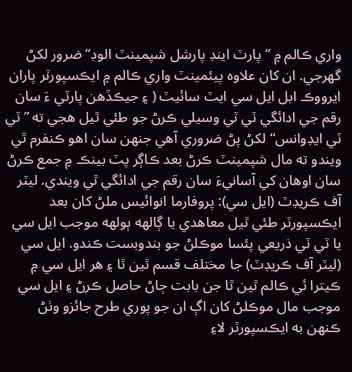واري ڪالم ۾ ”پارٽ اينڊ پارشل شپمينٽ الوڊ“ ضرور لکڻ گھرجي. ان کان علاوه پيئمينٽ واري ڪالم ۾ ايڪسپورٽر پاران ايرووڪ ابل ايل سي ايٽ سائيٽ ( ۽ جيڪڏهن پارٽي ءَ سان رقم جي ادائگي ٽي ٽي وسيلي ڪرڻ جو طئي ٿيل هجي ته ” ٽي ٽي ايڊوانس“ لکڻ پڻ ضروري آهي جنهن سان اهو ڪنفرم ٿي ويندو ته مال شپمينٽ ڪرڻ بعد ڪاڳر پٽ بينڪ ۾ جمع ڪرڻ سان اوهان کي آسانيءَ سان رقم جي ادائگي ٿي ويندي. ليٽر آف ڪريڊٽ (ايل سي): پروفارما انوائيس ملڻ کان بعد ايڪسپورٽر طئي ٿيل معاهدي يا ڳالهه ٻولهه موجب ايل سي يا ٽي ٽي ذريعي پئسا موڪلڻ جو بندوبست ڪندو. ايل سي (ليٽر آف ڪريڊٽ) جا مختلف قسم ٿين ٿا ۽ هر ايل سي ۾ ڪيترا ئي ڪالم ٿين ٿا جن بابت ڄاڻ حاصل ڪرڻ ۽ ايل سي موجب مال موڪلڻ کان اڳ ان جو پوري طرح جائزو وٺڻ ڪنهن به ايڪسپورٽر لاءِ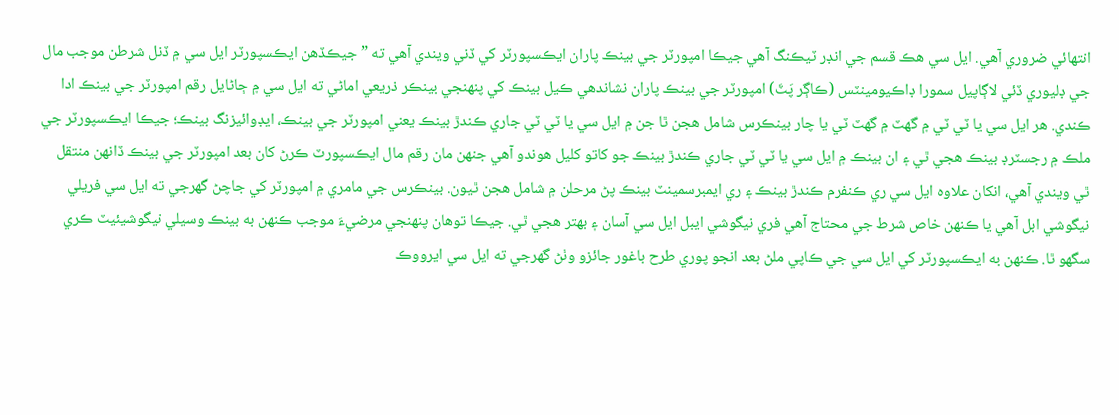انتهائي ضروري آهي. ايل سي هڪ قسم جي انڊر ٽيڪنگ آهي جيڪا امپورٽر جي بينڪ پاران ايڪسپورٽر کي ڏني ويندي آهي ته ”جيڪڏهن ايڪسپورٽر ايل سي ۾ ڏنل شرطن موجب مال جي ڊليوري ڏئي لاڳاپيل سمورا ڊاڪيومينٽس (ڪاڳر پَٽَ) امپورٽر جي بينڪ پاران نشاندهي ڪيل بينڪ کي پنهنجي بينڪر ذريعي اماڻي ته ايل سي ۾ ڄاڻايل رقم امپورٽر جي بينڪ ادا ڪندي. هر ايل سي يا ٽي ٽي ۾ گھٽ ۾ گھٽ ٽي يا چار بينڪرس شامل هجن ٿا جن ۾ ايل سي يا ٽي ٽي جاري ڪندڙ بينڪ يعني امپورٽر جي بينڪ، ايڊوائيزنگ بينڪ؛ جيڪا ايڪسپورٽر جي ملڪ ۾ رجسٽرڊ بينڪ هجي ٿي ۽ ان بينڪ ۾ ايل سي يا ٽي ٽي جاري ڪندڙ بينڪ جو کاتو کليل هوندو آهي جنهن مان رقم مال ايڪسپورٽ ڪرڻ کان بعد امپورٽر جي بينڪ ڏانهن منتقل ٿي ويندي آهي، انکان علاوه ايل سي ري ڪنفرم ڪندڙ بينڪ ۽ ري ايمبرسمينٽ بينڪ پڻ مرحلن ۾ شامل هجن ٿيون. بينڪرس جي مامري ۾ امپورٽر کي جاچڻ گھرجي ته ايل سي فريلي نيگوشي ابل آهي يا ڪنهن خاص شرط جي محتاج آهي فري نيگوشي ايبل ايل سي آسان ۽ بهتر هجي ٿي. جيڪا توهان پنهنجي مرضيءَ موجب ڪنهن به بينڪ وسيلي نيگوشيئيٽ ڪري سگھو ٿا. ڪنهن به ايڪسپورٽر کي ايل سي جي ڪاپي ملڻ بعد انجو پوري طرح باغور جائزو وٺڻ گھرجي ته ايل سي ايرووڪ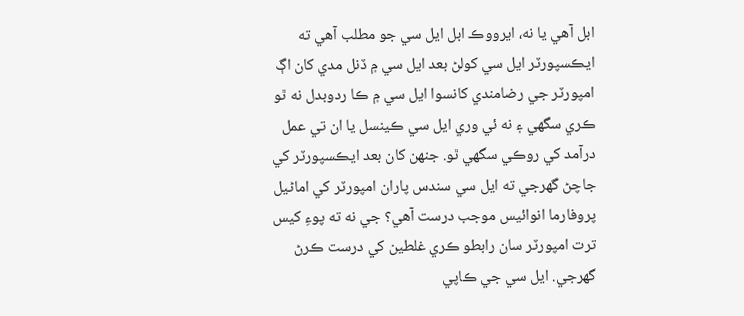ابل آهي يا نه، ايرووڪ ابل ايل سي جو مطلب آهي ته ايڪسپورٽر ايل سي کولڻ بعد ايل سي ۾ ڏنل مدي کان اڳ امپورٽر جي رضامندي کانسوا ايل سي ۾ ڪا ردوبدل نه ٿو ڪري سگھي ۽ نه ئي وري ايل سي ڪينسل يا ان تي عمل درآمد کي روڪي سگھي ٿو. جنهن کان بعد ايڪسپورٽر کي جاچڻ گھرجي ته ايل سي سندس پاران امپورٽر کي اماڻيل پروفارما انوائيس موجب درست آهي؟ جي نه ته پوءِ کيس ترت امپورٽر سان رابطو ڪري غلطين کي درست ڪرڻ گھرجي. ايل سي جي ڪاپي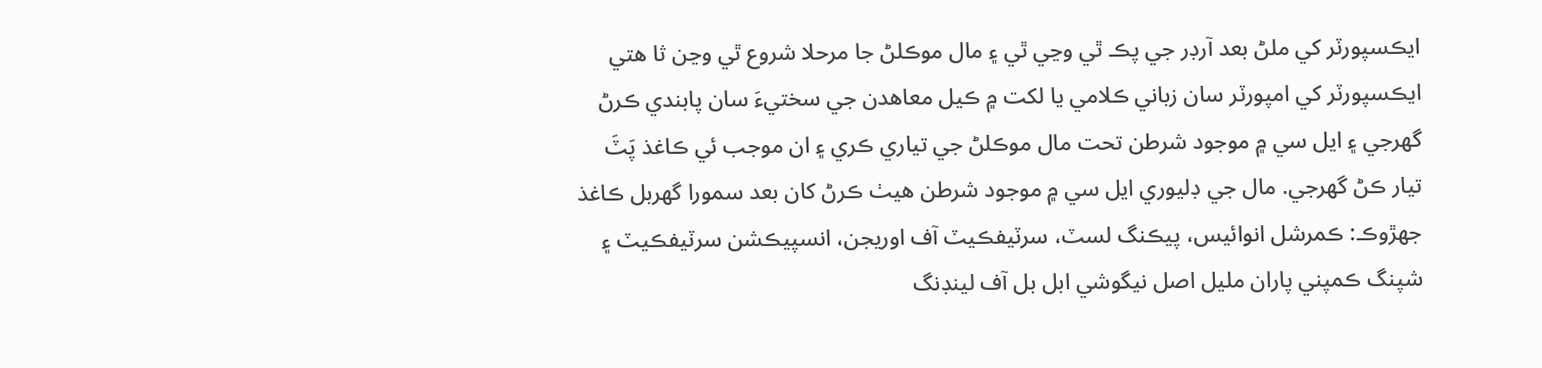ايڪسپورٽر کي ملڻ بعد آرڊر جي پڪ ٿي وڃي ٿي ۽ مال موڪلڻ جا مرحلا شروع ٿي وڃن ثا هتي ايڪسپورٽر کي امپورٽر سان زباني ڪلامي يا لکت ۾ ڪيل معاهدن جي سختيءَ سان پابندي ڪرڻ گھرجي ۽ ايل سي ۾ موجود شرطن تحت مال موڪلڻ جي تياري ڪري ۽ ان موجب ئي ڪاغذ پَٽَ تيار ڪڻ گھرجي. مال جي ڊليوري ايل سي ۾ موجود شرطن هيٺ ڪرڻ کان بعد سمورا گھربل ڪاغذ جهڙوڪ: ڪمرشل انوائيس، پيڪنگ لسٽ، سرٽيفڪيٽ آف اوريجن، انسپيڪشن سرٽيفڪيٽ ۽ شپنگ ڪمپني پاران مليل اصل نيگوشي ابل بل آف لينڊنگ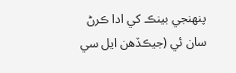پنهنجي بينڪ کي ادا ڪرڻ سان ئي (جيڪڏهن ايل سي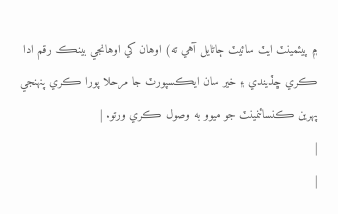۾ پيئمينٽ ايٽ سائيٽ ڄاڻايل آهي ته) اوهان کي اوهانجي بينڪ رقم ادا ڪري ڇڏيندي ۽ خير سان ايڪسپورٽ جا مرحلا پورا ڪري پنهنجي پهرين ڪنسائنمينٽ جو ميوو به وصول ڪري ورتو. |
|
|